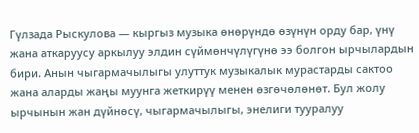Гүлзада Рыскулова — кыргыз музыка өнөрүндө өзүнүн орду бар, үнү жана аткаруусу аркылуу элдин сүймөнчүлүгүнө ээ болгон ырчылардын бири. Анын чыгармачылыгы улуттук музыкалык мурастарды сактоо жана аларды жаңы муунга жеткирүү менен өзгөчөлөнөт. Бул жолу ырчынын жан дүйнөсү, чыгармачылыгы, энелиги тууралуу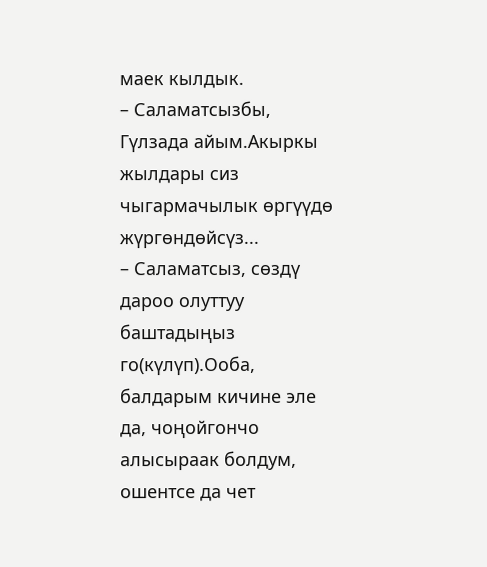маек кылдык.
– Саламатсызбы, Гүлзада айым.Акыркы жылдары сиз чыгармачылык өргүүдө жүргөндөйсүз...
– Саламатсыз, сөздү дароо олуттуу баштадыңыз го(күлүп).Ооба, балдарым кичине эле да, чоңойгончо алысыраак болдум, ошентсе да чет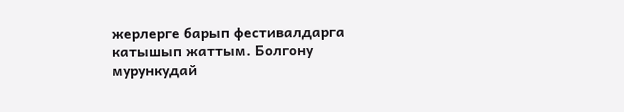жерлерге барып фестивалдарга катышып жаттым. Болгону мурункудай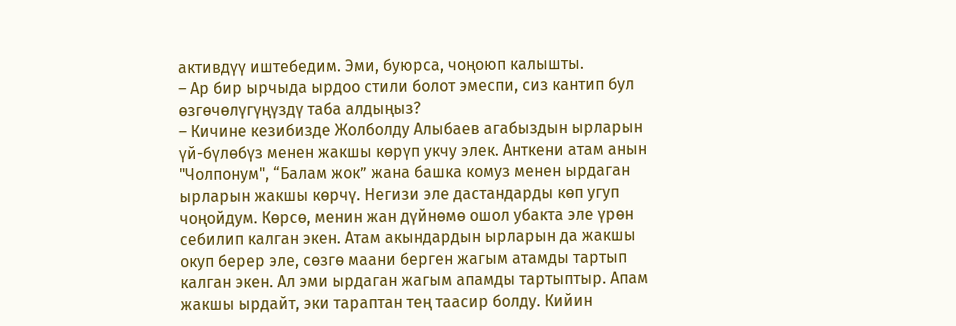активдүү иштебедим. Эми, буюрса, чоңоюп калышты.
– Ар бир ырчыда ырдоо стили болот эмеспи, сиз кантип бул өзгөчөлүгүңүздү таба алдыңыз?
– Кичине кезибизде Жолболду Алыбаев агабыздын ырларын үй-бүлөбүз менен жакшы көрүп укчу элек. Анткени атам анын "Чолпонум", “Балам жок” жана башка комуз менен ырдаган ырларын жакшы көрчү. Негизи эле дастандарды көп угуп чоңойдум. Көрсө, менин жан дүйнөмө ошол убакта эле үрөн себилип калган экен. Атам акындардын ырларын да жакшы окуп берер эле, сөзгө маани берген жагым атамды тартып калган экен. Ал эми ырдаган жагым апамды тартыптыр. Апам жакшы ырдайт, эки тараптан тең таасир болду. Кийин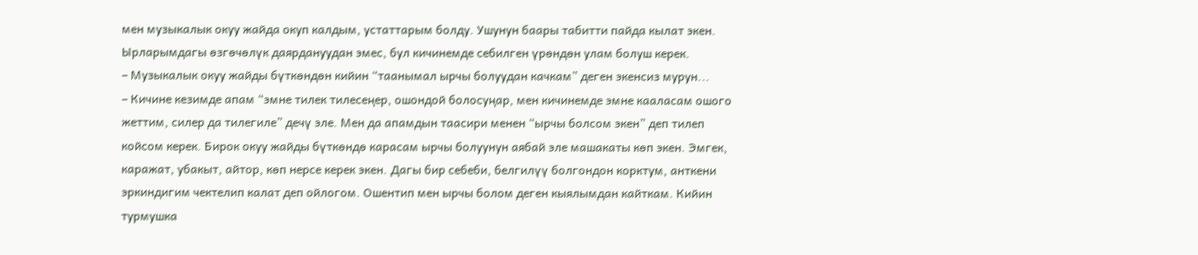мен музыкалык окуу жайда окуп калдым, устаттарым болду. Ушунун баары табитти пайда кылат экен. Ырларымдагы өзгөчөлүк даярдануудан эмес, бул кичинемде себилген үрөндөн улам болуш керек.
– Музыкалык окуу жайды бүткөндөн кийин “таанымал ырчы болуудан качкам” деген экенсиз мурун...
– Кичине кезимде апам “эмне тилек тилесеңер, ошондой болосуңар, мен кичинемде эмне кааласам ошого жеттим, силер да тилегиле” дечү эле. Мен да апамдын таасири менен “ырчы болсом экен” деп тилеп койсом керек. Бирок окуу жайды бүткөндө карасам ырчы болуунун аябай эле машакаты көп экен. Эмгек, каражат, убакыт, айтор, көп нерсе керек экен. Дагы бир себеби, белгилүү болгондон корктум, анткени эркиндигим чектелип калат деп ойлогом. Ошентип мен ырчы болом деген кыялымдан кайткам. Кийин турмушка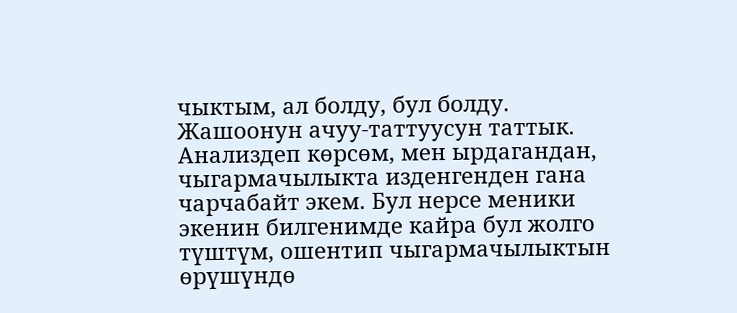чыктым, ал болду, бул болду. Жашоонун ачуу-таттуусун таттык. Анализдеп көрсөм, мен ырдагандан, чыгармачылыкта изденгенден гана чарчабайт экем. Бул нерсе меники экенин билгенимде кайра бул жолго түштүм, ошентип чыгармачылыктын өрүшүндө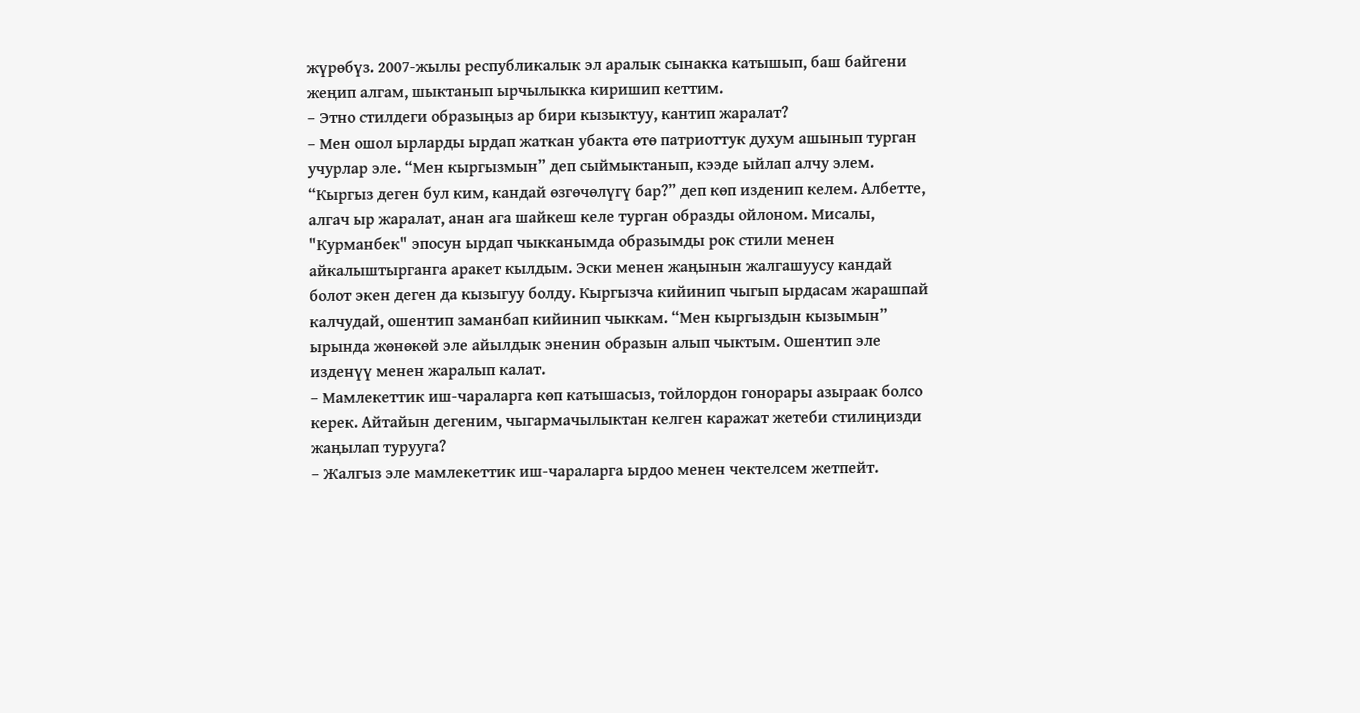жүрөбүз. 2007-жылы республикалык эл аралык сынакка катышып, баш байгени жеңип алгам, шыктанып ырчылыкка киришип кеттим.
– Этно стилдеги образыңыз ар бири кызыктуу, кантип жаралат?
– Мен ошол ырларды ырдап жаткан убакта өтө патриоттук духум ашынып турган учурлар эле. “Мен кыргызмын” деп сыймыктанып, кээде ыйлап алчу элем. “Кыргыз деген бул ким, кандай өзгөчөлүгү бар?” деп көп изденип келем. Албетте, алгач ыр жаралат, анан ага шайкеш келе турган образды ойлоном. Мисалы, "Курманбек" эпосун ырдап чыкканымда образымды рок стили менен айкалыштырганга аракет кылдым. Эски менен жаңынын жалгашуусу кандай болот экен деген да кызыгуу болду. Кыргызча кийинип чыгып ырдасам жарашпай калчудай, ошентип заманбап кийинип чыккам. “Мен кыргыздын кызымын” ырында жөнөкөй эле айылдык эненин образын алып чыктым. Ошентип эле изденүү менен жаралып калат.
– Мамлекеттик иш-чараларга көп катышасыз, тойлордон гонорары азыраак болсо керек. Айтайын дегеним, чыгармачылыктан келген каражат жетеби стилиңизди жаңылап турууга?
– Жалгыз эле мамлекеттик иш-чараларга ырдоо менен чектелсем жетпейт.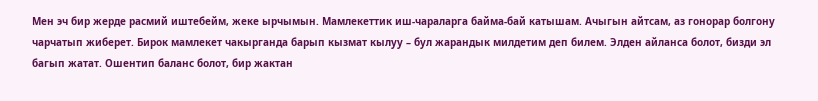Мен эч бир жерде расмий иштебейм, жеке ырчымын. Мамлекеттик иш-чараларга байма-бай катышам. Ачыгын айтсам, аз гонорар болгону чарчатып жиберет. Бирок мамлекет чакырганда барып кызмат кылуу – бул жарандык милдетим деп билем. Элден айланса болот, бизди эл багып жатат. Ошентип баланс болот, бир жактан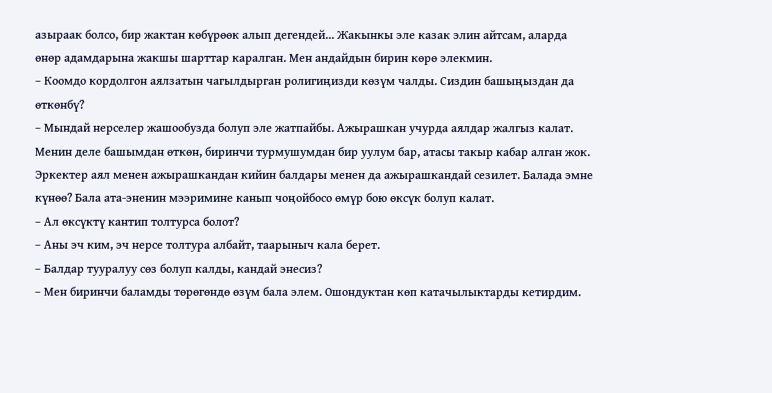азыраак болсо, бир жактан көбүрөөк алып дегендей... Жакынкы эле казак элин айтсам, аларда өнөр адамдарына жакшы шарттар каралган. Мен андайдын бирин көрө элекмин.
– Коомдо кордолгон аялзатын чагылдырган ролигиңизди көзүм чалды. Сиздин башыңыздан да өткөнбү?
– Мындай нерселер жашообузда болуп эле жатпайбы. Ажырашкан учурда аялдар жалгыз калат. Менин деле башымдан өткөн, биринчи турмушумдан бир уулум бар, атасы такыр кабар алган жок. Эркектер аял менен ажырашкандан кийин балдары менен да ажырашкандай сезилет. Балада эмне күнөө? Бала ата-эненин мээримине канып чоңойбосо өмүр бою өксүк болуп калат.
– Ал өксүктү кантип толтурса болот?
– Аны эч ким, эч нерсе толтура албайт, таарыныч кала берет.
– Балдар тууралуу сөз болуп калды, кандай энесиз?
– Мен биринчи баламды төрөгөндө өзүм бала элем. Ошондуктан көп катачылыктарды кетирдим.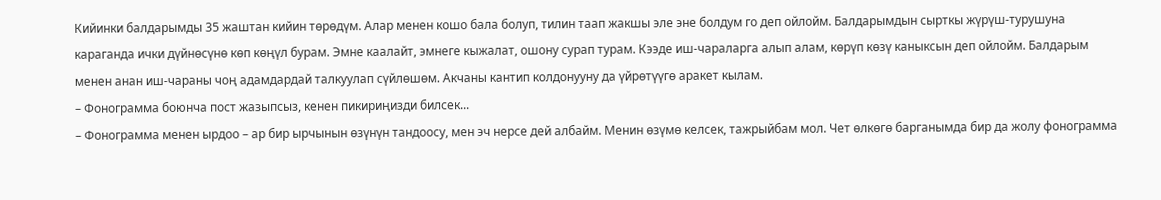Кийинки балдарымды 35 жаштан кийин төрөдүм. Алар менен кошо бала болуп, тилин таап жакшы эле эне болдум го деп ойлойм. Балдарымдын сырткы жүрүш-турушуна караганда ички дүйнөсүнө көп көңүл бурам. Эмне каалайт, эмнеге кыжалат, ошону сурап турам. Кээде иш-чараларга алып алам, көрүп көзү каныксын деп ойлойм. Балдарым менен анан иш-чараны чоң адамдардай талкуулап сүйлөшөм. Акчаны кантип колдонууну да үйрөтүүгө аракет кылам.
– Фонограмма боюнча пост жазыпсыз, кенен пикириңизди билсек...
– Фонограмма менен ырдоо – ар бир ырчынын өзүнүн тандоосу, мен эч нерсе дей албайм. Менин өзүмө келсек, тажрыйбам мол. Чет өлкөгө барганымда бир да жолу фонограмма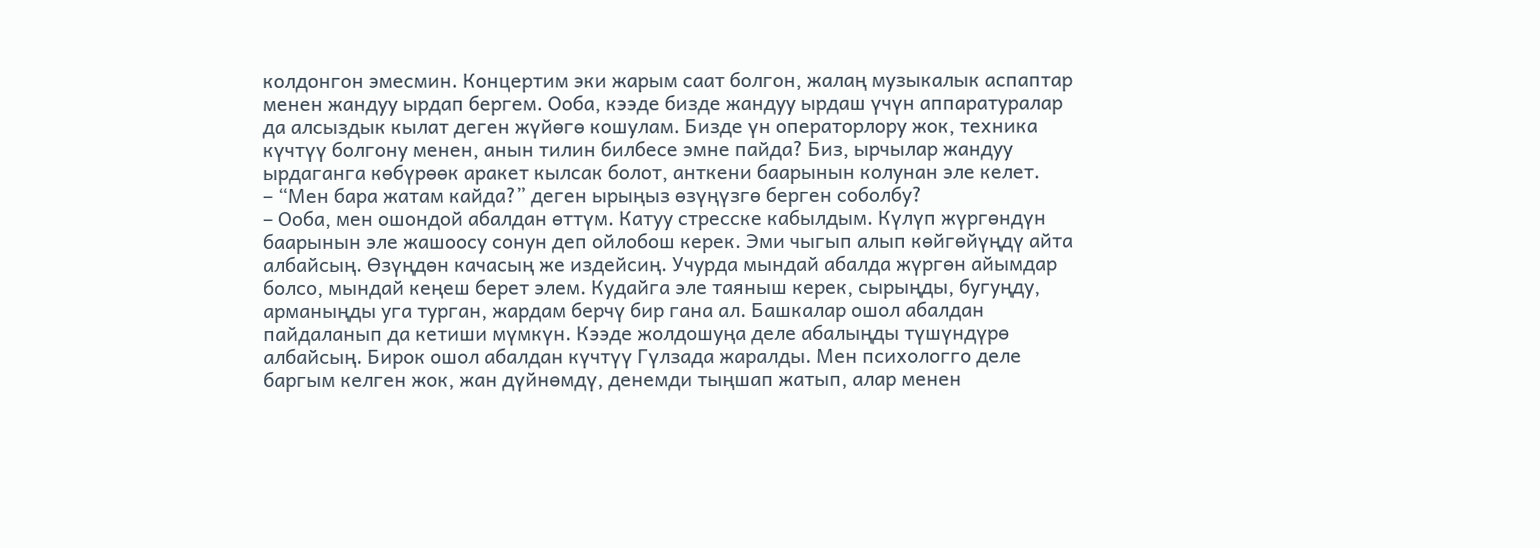колдонгон эмесмин. Концертим эки жарым саат болгон, жалаң музыкалык аспаптар менен жандуу ырдап бергем. Ооба, кээде бизде жандуу ырдаш үчүн аппаратуралар да алсыздык кылат деген жүйөгө кошулам. Бизде үн операторлору жок, техника күчтүү болгону менен, анын тилин билбесе эмне пайда? Биз, ырчылар жандуу ырдаганга көбүрөөк аракет кылсак болот, анткени баарынын колунан эле келет.
– “Мен бара жатам кайда?” деген ырыңыз өзүңүзгө берген соболбу?
– Ооба, мен ошондой абалдан өттүм. Катуу стресске кабылдым. Күлүп жүргөндүн баарынын эле жашоосу сонун деп ойлобош керек. Эми чыгып алып көйгөйүңдү айта албайсың. Өзүңдөн качасың же издейсиң. Учурда мындай абалда жүргөн айымдар болсо, мындай кеңеш берет элем. Кудайга эле таяныш керек, сырыңды, бугуңду, арманыңды уга турган, жардам берчү бир гана ал. Башкалар ошол абалдан пайдаланып да кетиши мүмкүн. Кээде жолдошуңа деле абалыңды түшүндүрө албайсың. Бирок ошол абалдан күчтүү Гүлзада жаралды. Мен психологго деле баргым келген жок, жан дүйнөмдү, денемди тыңшап жатып, алар менен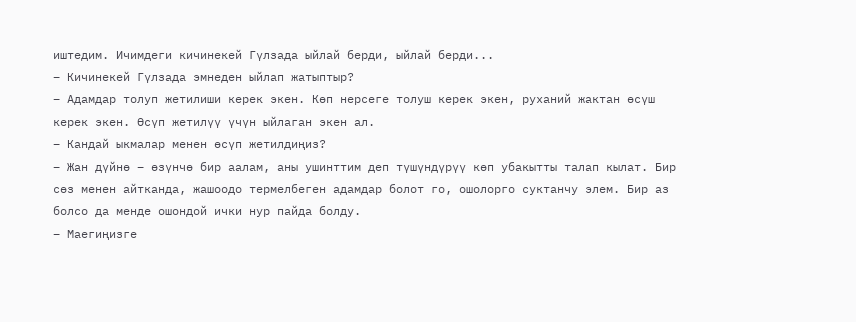иштедим. Ичимдеги кичинекей Гүлзада ыйлай берди, ыйлай берди...
– Кичинекей Гүлзада эмнеден ыйлап жатыптыр?
– Адамдар толуп жетилиши керек экен. Көп нерсеге толуш керек экен, руханий жактан өсүш керек экен. Өсүп жетилүү үчүн ыйлаган экен ал.
– Кандай ыкмалар менен өсүп жетилдиңиз?
– Жан дүйнө – өзүнчө бир аалам, аны ушинттим деп түшүндүрүү көп убакытты талап кылат. Бир сөз менен айтканда, жашоодо термелбеген адамдар болот го, ошолорго суктанчу элем. Бир аз болсо да менде ошондой ички нур пайда болду.
– Маегиңизге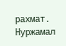рахмат.
Нуржамал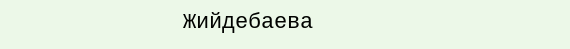Жийдебаева